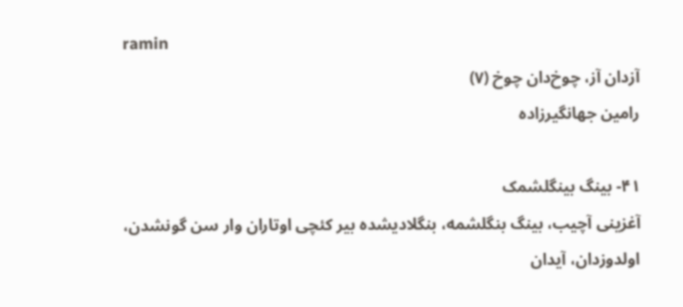ramin
آزدان آز، چوخ‌دان چوخ (۷)
رامین جهانگیرزاده

۴۱- بینگ بینگلشمک
آغزینی آچیب، بینگ بنگلشمه، بنگلادیشده بیر کئچی اوتاران وار سن گونشدن، اولدوزدان، آیدان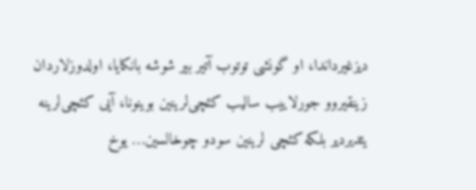دیزغیرداندا، او گونشی توتوب آتیر بیر شوشه بانکایا، اولدوزلاردان زینقیروو جورلاییب سالیب کئچی‌لرینین بوینونا، آیی کئچی‌لرینه یئدیردیر بلکه کئچی لرینین سودو چوخالسین… یوخ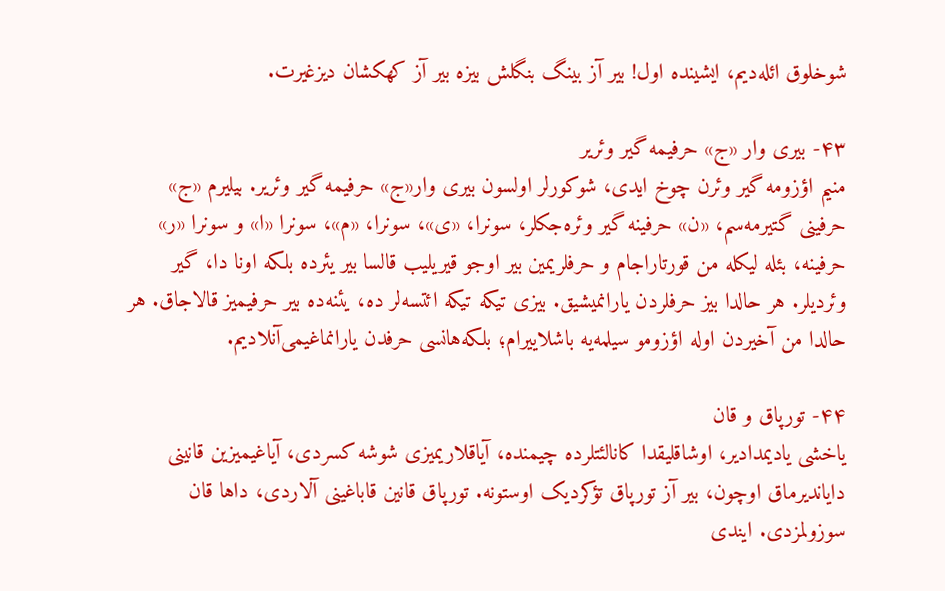شوخلوق ائله‌دیم، ایشینده اول! بیر آز بینگ بنگلش بیزه بیر آز کهکشان دیزغیرت.

۴۳- بیری وار «ج» حرفیمه گیر وئریر
منیم اؤزومه گیر وئرن چوخ ایدی، شوکورلر اولسون بیری وار«ج» حرفیمه گیر وئریر. بیلیرم «ج» حرفینی گتیرمه‌سم، «ن» حرفینه گیر وئره‌جکلر، سونرا، «ی»، سونرا، «م»، سونرا «ا» و سونرا «ر» حرفینه، بئله لیکله من قورتاراجام و حرفلریمین بیر اوجو قیریلیب قالسا بیر یئرده بلکه اونا دا، گیر وئردیلر. هر حالدا بیز حرفلردن یارانمیشیق. بیزی تیکه تیکه ائتسه‌لر ده، یئنه‌ده بیر حرفیمیز قالاجاق. هر حالدا من آخیردن اوله اؤزومو سیلمه‌یه باشلاییرام؛ بلکه‌هانسی حرفدن یارانماغیمی‌آنلادیم.

۴۴- تورپاق و قان
یاخشی یادیمدادیر، اوشاقلیقدا کانالئتلرده چیمنده، آیاقلاریمیزی شوشه کسردی، آیاغیمیزین قانینی دایاندیرماق اوچون، بیر آز تورپاق تؤکردیک اوستونه. تورپاق قانین قاباغینی آلاردی، داها قان سوزولمزدی. ایندی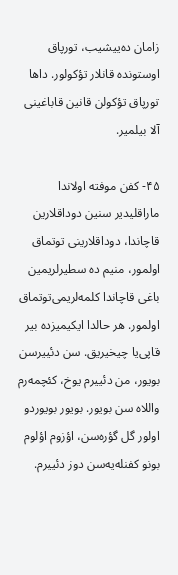زامان ده‌ییشیب، تورپاق اوستونده قانلار تؤکولور. داها تورپاق تؤکولن قانین قاباغینی آلا بیلمیر.

۴۵- کفن موفته اولاندا
ماراقلیدیر سنین دوداقلارین قاچاندا، دوداقلارینی توتماق اولمور، منیم ده سطیرلریمین باغی قاچاندا کلمه‌لریمی‌توتماق اولمور. هر حالدا ایکیمیزده بیر قاپی‌یا چیخیریق. سن دئییرسن بویور، من دئییرم یوخ، کئچمه‌رم واللاه سن بویور. بویور بویوردو اولور گل گؤره‌سن، اؤزوم اؤلوم بونو کفنله‌یه‌سن دوز دئییرم.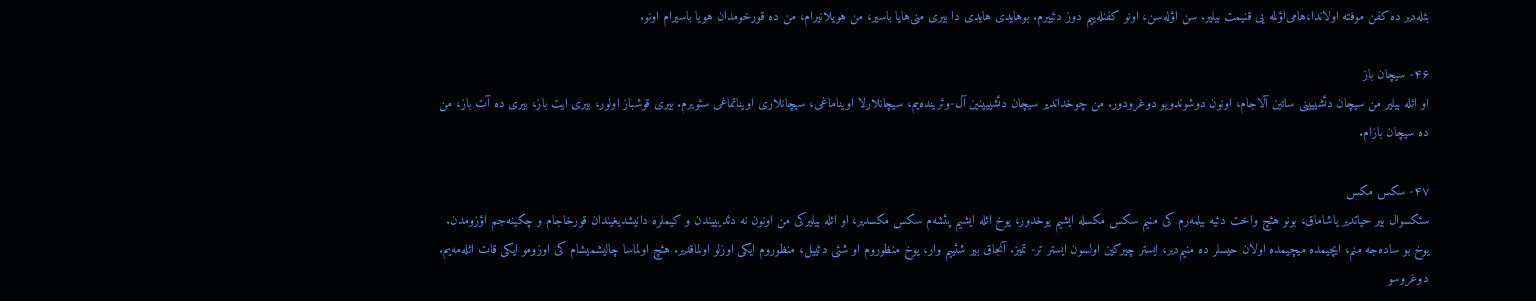بئله‌دیر ده کفن موفته اولاندا،‌هامی‌اؤلمه یی قنیمت بیلیر. سن اؤله‌سن، اونو کفنله‌ییم دوز دئییرم. بو‌هایدی هایدی دا بیری منی‌هایا باسیر، من هویلانیرام، من ده قورخومدان هویا باسیرام اونو.

۴۶- سیچان باز
او ائله بیلیر من سیچان دئشییینی ساتین آلاجام، اونون دوشوندویو دوغرودور. من چوخداندیر سیچان دئشییینین آل-وئرینده‌یم، سیچانلارلا اویناماغی، سیچانلاری اویناتماغی سئویرم. بیری قوشباز اولور، بیری ایت باز، بیری ده آت باز، من ده سیچان بازام.

۴۷- سکس مکس
سئکسوال بیر حیاتدیر یاشاماق، بونو هئچ واخت دئیه بیلمه‌رم کی منیم سکس مکسله ایشیم یوخدور، یوخ ائله ایشیم پئشه‌م سکس مکسدیر، او ائله بیلیرکی من اونون نه دئدیییندن و کیملره دانیشدیغیندان قورخاجام و چکینه‌جم اؤزومدن. یوخ بو ساده‌جه منم، ایچیمده میچیمده اولان حیسلر ده منیم‌دیر، ایستر چیرکین اولسون ایستر تر- تمیز. آنجاق بیر شئییم وار، یوخ منظوروم او شئی دئییل، منظوروم ایکی اوزلو اولماقدیر. هئچ اولماسا چالیشمیشام کی اوزومو ایکی قات ائله‌مه‌یم. دوغروسو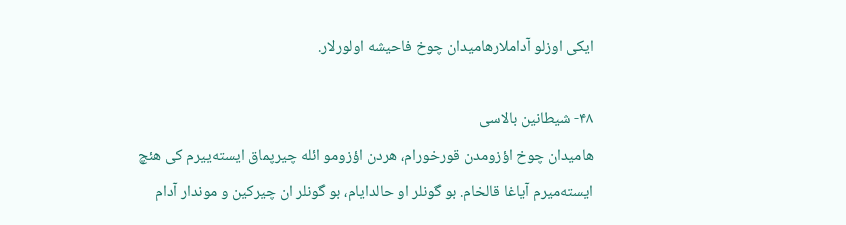ایکی اوزلو آداملار‌هامیدان چوخ فاحیشه اولورلار.

۴۸- شیطانین بالاسی
هامیدان چوخ اؤزومدن قورخورام، هردن اؤزومو ائله چیرپماق ایسته‌ییرم کی هئچ ایسته‌میرم آیاغا قالخام. بو گونلر او حالدایام، بو گونلر ان چیرکین و موندار آدام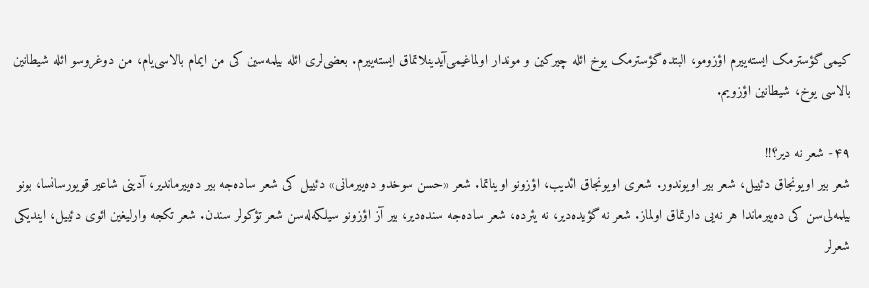کیمی‌گؤسترمک ایسته‌ییرم اؤزومو، البتده گؤسترمک یوخ ائله چیرکین و موندار اولماغیمی‌آیدینلاتماق ایسته‌ییرم. بعضی‌لری ائله بیلمه‌سین کی من ایمام بالاسی‌یام، من دوغروسو ائله شیطانین بالاسی یوخ، شیطانین اؤزویم.

۴۹- شعر نه دیر؟!!
شعر بیر اویونجاق دئییل، شعر بیر اویوندور. شعری اویونجاق ائدیب، اؤزونو اویناتما. شعر «حسن سوخدو ده‌ییرمانی» دئییل کی شعر ساده‌جه بیر ده‌ییرماندیر، آدینی شاعیر قویورسانسا، بونو بیلمه‌لی‌سن کی ده‌ییرماندا هر نه‌یی دارتماق اولماز. شعر نه گؤیده‌دیر، نه یئرده، شعر ساده‌جه سنده‌دیر، بیر آز اؤزونو سیلکه‌له‌سن شعر تؤکولر سندن. شعر تکجه وارلیغین ائوی دئییل، ایندیکی شعرلر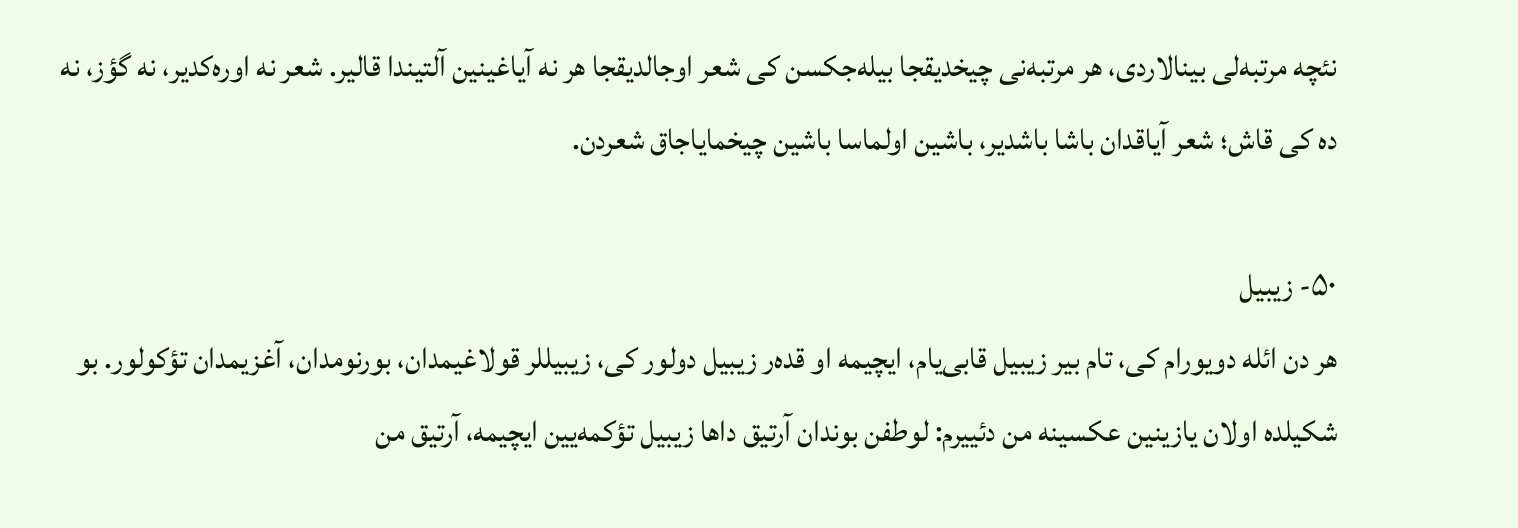نئچه مرتبه‌لی بینالاردی، هر مرتبه‌نی چیخدیقجا بیله‌جکسن کی شعر اوجالدیقجا هر نه آیاغینین آلتیندا قالیر. شعر نه اوره‌کدیر، نه گؤز، نه ده کی قاش؛ شعر آیاقدان باشا باشدیر، باشین اولماسا باشین چیخمایاجاق شعردن.

۵۰- زیبیل
هر دن ائله دویورام کی، تام بیر زیبیل قابی‌یام، ایچیمه او قده‌ر زیبیل دولور کی، زیبیللر قولاغیمدان، بورنومدان، آغزیمدان تؤکولور. بو شکیلده اولان یازینین عکسینه من دئییرم: لوطفن بوندان آرتیق داها زیبیل تؤکمه‌یین ایچیمه، آرتیق من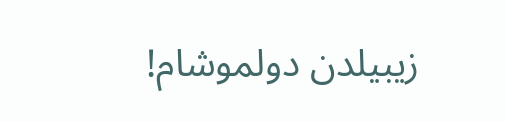زیبیلدن دولموشام!